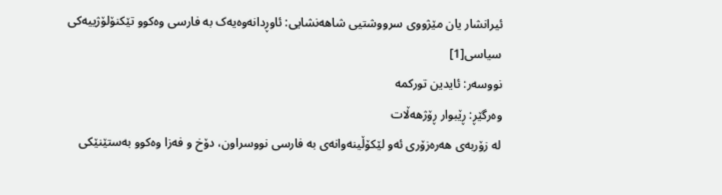ئیرانشار یان مێژووی سرووشتیی شاهەنشایی: ئاوڕدانەوەیەک بە فارسی وەکوو تێکنۆلۆژییەکی سیاسی[1]
نووسەر: ئایدین تورکمە
وەرگێڕ: ڕێبوار ڕۆژهەڵات
لە زۆربەی هەرەزۆری ئەو لێکۆڵینەوانەی بە فارسی نووسراون، دۆخ و فەزا وەکوو بەستێنێکی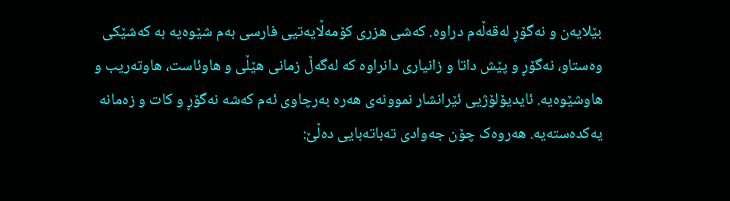بێلایەن و نەگۆڕ لەقەڵەم دراوە. کەشی هزری کۆمەڵایەتیی فارسی بەم شێوەیە بە کەشێکی وەستاو، نەگۆڕ و پێش داتا و زانیاری دانراوە کە لەگەڵ زمانی هێڵی و هاوئاست، هاوتەریب و هاوشێوەیە. ئایدیۆلۆژیی ئێرانشار نموونەی هەرە بەرچاوی ئەم کەشە نەگۆڕ و کات و زەمانە یەکدەستەیە. هەروەک چۆن جەوادی تەباتەبایی دەڵێ: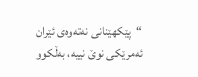“پێکهێنانی نەتەوەی ئێران ئەمرێکی نوێ نییە، بەڵکوو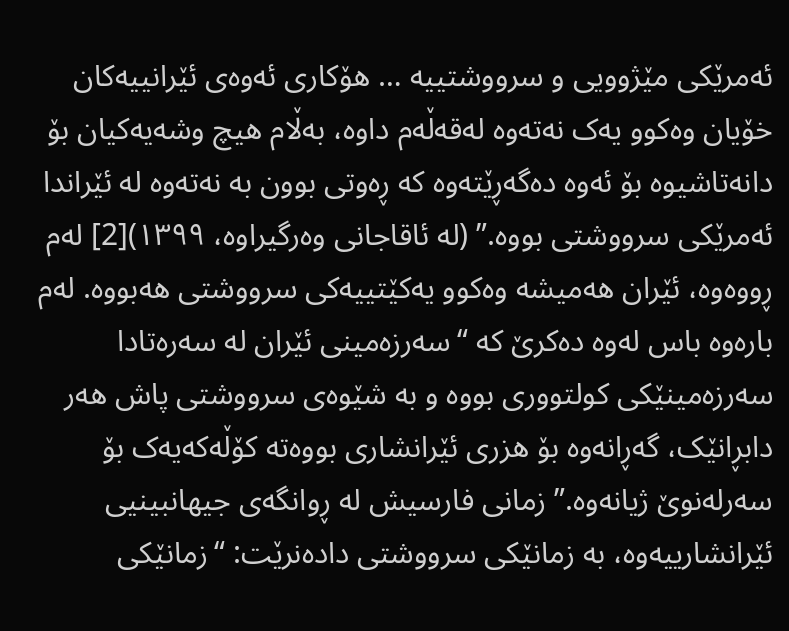ئەمرێکی مێژوویی و سرووشتییە … هۆکاری ئەوەی ئێرانییەکان خۆیان وەکوو یەک نەتەوە لەقەڵەم داوە، بەڵام هیچ وشەیەکیان بۆ دانەتاشیوە بۆ ئەوە دەگەڕێتەوە کە ڕەوتی بوون بە نەتەوە لە ئێراندا ئەمرێکی سرووشتی بووە.” (لە ئاقاجانی وەرگیراوە، ١٣٩٩)[2] لەم ڕووەوە، ئێران هەمیشە وەکوو یەکێتییەکی سرووشتی هەبووە. لەم بارەوە باس لەوە دەکرێ کە “سەرزەمینی ئێران لە سەرەتادا سەرزەمینێکی کولتووری بووە و بە شێوەی سرووشتی پاش هەر دابڕانێک، گەڕانەوە بۆ هزری ئێرانشاری بووەتە کۆڵەکەیەک بۆ سەرلەنوێ ژیانەوە.” زمانی فارسیش لە ڕوانگەی جیهانبینیی ئێرانشارییەوە، بە زمانێکی سرووشتی دادەنرێت: “زمانێکی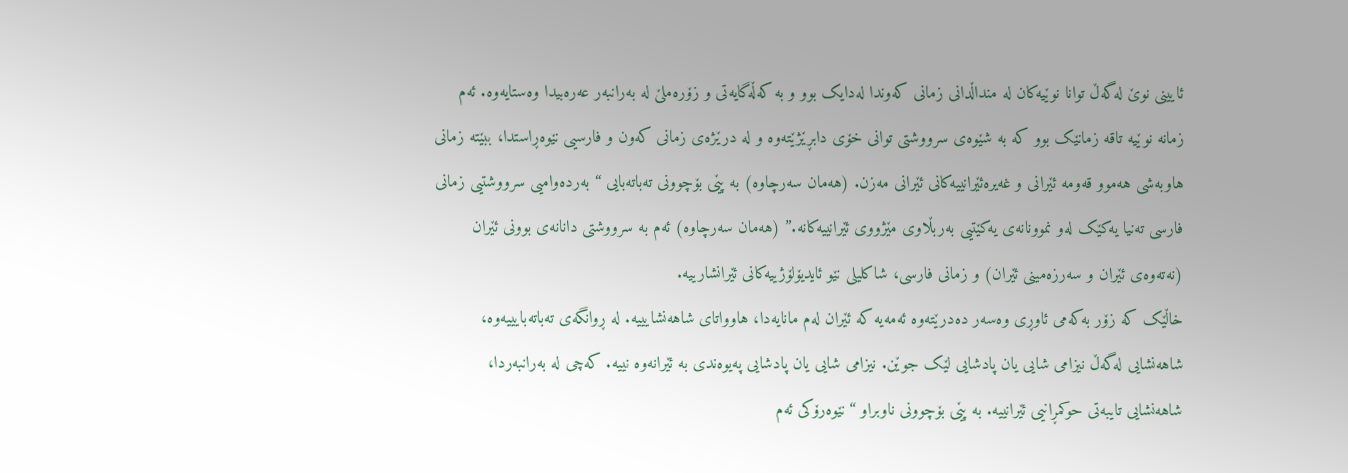ئایینی نوێ لەگەڵ توانا نوێیەکان لە منداڵدانی زمانی کەوندا لەدایک بوو و بە کەڵەگایەتی و زۆرەملێ لە بەرانبەر عەرەبیدا وەستایەوە. ئەم زمانە نوێیە تاقە زمانێک بوو کە بە شێوەی سرووشتی توانی خۆی دابڕێژێتەوە و لە درێژەی زمانی کەون و فارسیی نێوەڕاستدا، ببێتە زمانی هاوبەشی هەموو قەومە ئێرانی و غەیرەئێرانییەکانی ئێرانی مەزن. (هەمان سەرچاوە) بە پێی بۆچوونی تەباتەبایی “بەردەوامیی سرووشتیی زمانی فارسی تەنیا یەکێک لەو نموونانەی یەکێتیی بەربڵاوی مێژووی ئێرانییەکانە.” (هەمان سەرچاوە) ئەم بە سرووشتی دانانەی بوونی ئێران (نەتەوەی ئێران و سەرزەمینی ئێران) و زمانی فارسی، شاکلیلی نێو ئایدیۆلۆژییەکانی ئێرانشارییە.
خاڵێک کە زۆر بەکەمی ئاوڕی وەسەر دەدرێتەوە ئەمەیە کە ئێران لەم مانایەدا، هاوواتای شاهەنشایییە. لە ڕوانگەی تەباتەبایییەوە، شاهەنشایی لەگەڵ نیزامی شایی یان پادشایی لێک جوێن. نیزامی شایی یان پادشایی پەیوەندی بە ئێرانەوە نییە. کەچی لە بەرانبەردا، شاهەنشایی تایبەتی حوکمڕانیی ئێرانییە. بە پێی بۆچوونی ناوبراو “نێوەرۆکی ئەم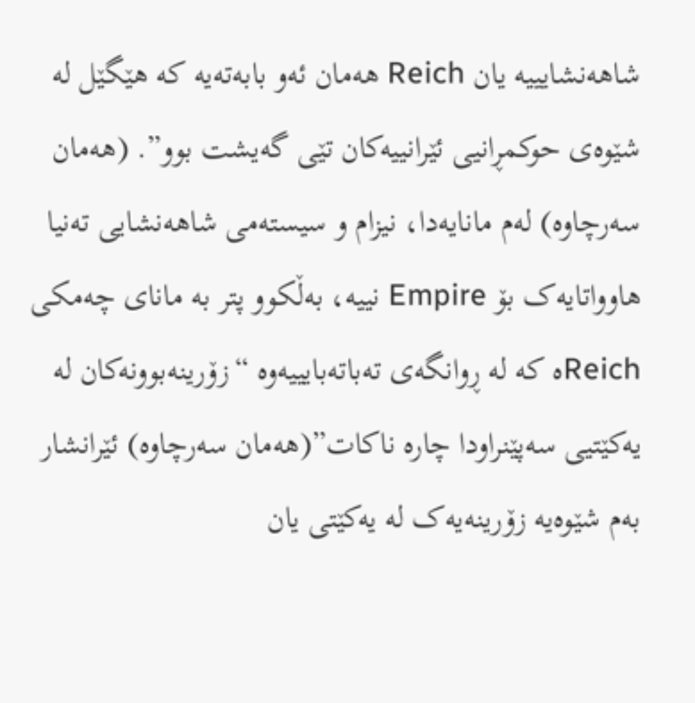شاهەنشایییە یان Reich هەمان ئەو بابەتەیە کە هێگێل لە شێوەی حوکمڕانیی ئێرانییەکان تێی گەیشت بوو”. (هەمان سەرچاوە) لەم مانایەدا، نیزام و سیستەمی شاهەنشایی تەنیا هاوواتایەک بۆ Empire نییە، بەڵکوو پتر بە مانای چەمکی Reichە کە لە ڕوانگەی تەباتەبایییەوە “زۆرینەبوونەکان لە یەکێتیی سەپێنراودا چارە ناکات”(هەمان سەرچاوە) ئێرانشار بەم شێوەیە زۆرینەیەک لە یەکێتی یان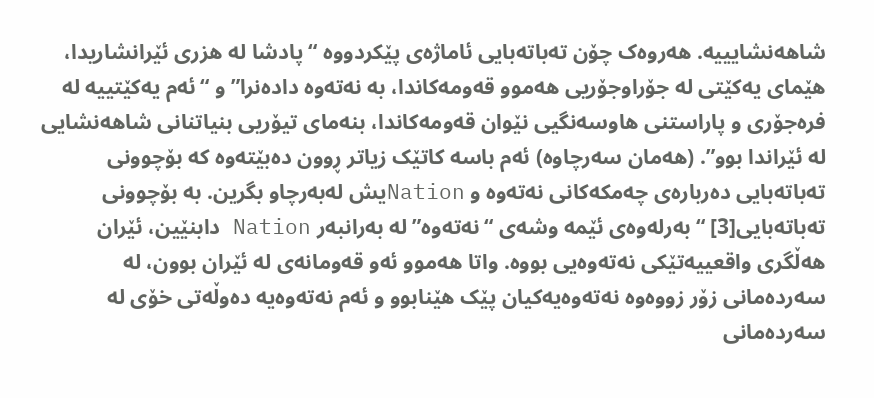شاهەنشایییە. هەروەک چۆن تەباتەبایی ئاماژەی پێکردووە “پادشا لە هزری ئێرانشاریدا، هێمای یەکێتی لە جۆراوجۆریی هەموو قەومەکاندا، بە نەتەوە دادەنرا” و “ئەم یەکێتییە لە فرەجۆری و پاراستنی هاوسەنگیی نێوان قەومەکاندا، بنەمای تیۆریی بنیاتنانی شاهەنشایی لە ئێراندا بوو”. (هەمان سەرچاوە) ئەم باسە کاتێک زیاتر ڕوون دەبێتەوە کە بۆچوونی تەباتەبایی دەربارەی چەمکەکانی نەتەوە و Nationیش لەبەرچاو بگرین. بە بۆچوونی تەباتەبایی[3] “بەرلەوەی ئێمە وشەی “نەتەوە” لە بەرانبەر Nation دابنێین، ئێران هەڵگری واقعییەتێکی نەتەوەیی بووە. واتا هەموو ئەو قەومانەی لە ئێران بوون، لە سەردەمانی زۆر زووەوە نەتەوەیەکیان پێک هێنابوو و ئەم نەتەوەیە دەوڵەتی خۆی لە سەردەمانی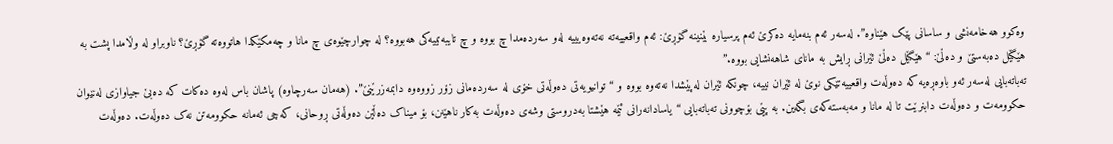وەکوو هەخامەنشی و ساسانی پێک هێناوە”. لەسەر ئەم بنەمایە دەکرێ ئەم پرسیارە بێنینە گۆڕێ: ئەم واقعییەتە نەتەوەیییە لەو سەردەمدا چ بووە و چ تایبەتییەکی هەبووە؟ لە چوارچێوەی چ مانا و چەمکێکدا هاتووەتە گۆڕێ؟ ناوبراو لە وڵامدا پشت بە هێگێل دەبەستێ و دەڵێ: “هێگێل دەڵێ ئێرانی ڕایش بە مانای شاهەنشایی بووە.”
تەباتەبایی لەسەر ئەو باوەڕەیە کە دەوڵەت واقعییەتێکی نوێ لە ئێران نییە، چونکە ئێران لەپێشدا نەتەوە بووە و “توانیویەتی دەوڵەتی خۆی لە سەردەمانی زۆر زووەوە دابمەزرێنێ”. (هەمان سەرچاوە) پاشان باس لەوە دەکات کە دەبێ جیاوازی لەنێوان حکوومەت و دەوڵەت دابنرێت تا لە مانا و مەبەستەکەی بگەین. بە پێی بۆچوونی تەباتەبایی “یاسادانەرانی ئێمە هێشتا بەدروستی وشەی دەوڵەت بەکار ناهێنن، بۆ میناک دەڵێن دەوڵەتی ڕوحانی، کەچی ئەمانە حکوومەتن نەک دەوڵەت. دەوڵەت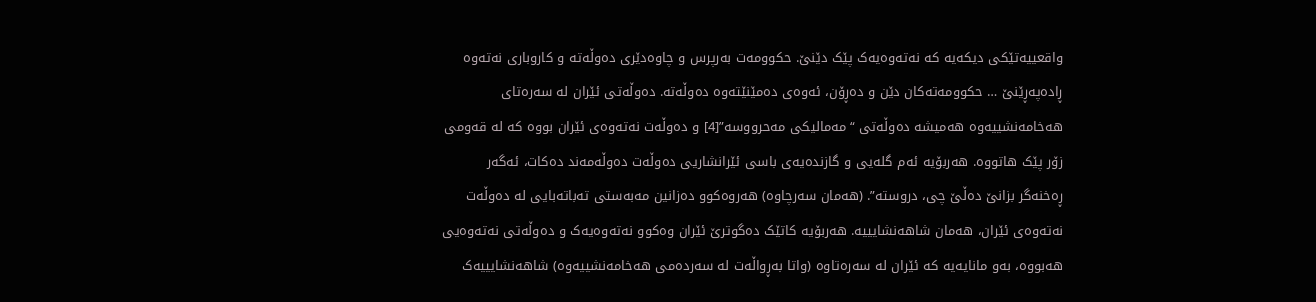واقعییەتێکی دیکەیە کە نەتەوەیەک پێک دێنێ. حکوومەت بەرپرس و چاوەدێری دەوڵەتە و کاروباری نەتەوە ڕادەپەڕێنێ … حکوومەتەکان دێن و دەڕۆن، ئەوەی دەمێنێتەوە دەوڵەتە. دەوڵەتی ئێران لە سەرەتای هەخامەنشییەوە هەمیشە دەوڵەتی “مەمالیکی مەحرووسە”[4] و دەوڵەت نەتەوەی ئێران بووە کە لە قەومی زۆر پێک هاتووە. هەربۆیە ئەم گلەیی و گازندەیەی باسی ئێرانشاریی دەوڵەت دەوڵەمەند دەکات، ئەگەر ڕەخنەگر بزانێ دەڵێ چی، دروستە”. (هەمان سەرچاوە) هەروەکوو دەزانین مەبەستی تەباتەبایی لە دەوڵەت نەتەوەی ئێران، هەمان شاهەنشایییە. هەربۆیە کاتێک دەگوترێ ئێران وەکوو نەتەوەیەک و دەوڵەتی نەتەوەیی هەبووە، بەو مانایەیە کە ئێران لە سەرەتاوە (واتا بەڕواڵەت لە سەردەمی هەخامەنشییەوە) شاهەنشایییەک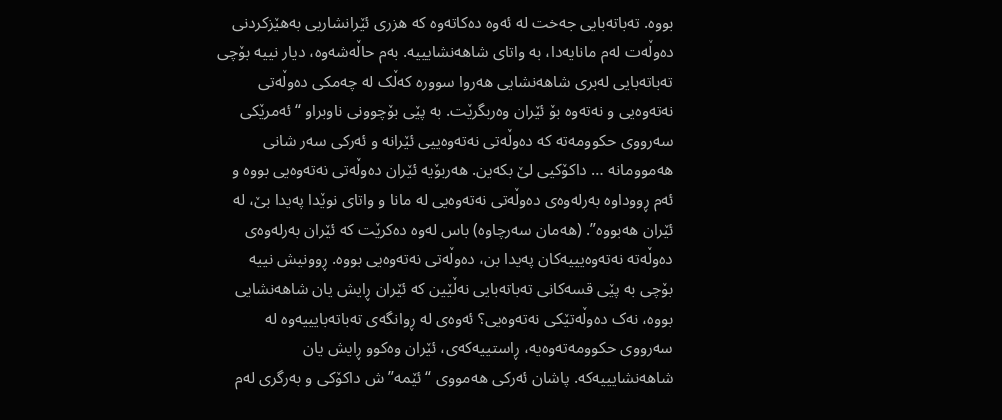بووە. تەباتەبایی جەخت لە ئەوە دەکاتەوە کە هزری ئێرانشاریی بەهێزکردنی دەوڵەت لەم مانایەدا، بە واتای شاهەنشایییە. بەم حاڵەشەوە، دیار نییە بۆچی تەباتەبایی لەبری شاهەنشایی هەروا سوورە کەڵک لە چەمکی دەوڵەتی نەتەوەیی و نەتەوە بۆ ئێران وەربگرێت. بە پێی بۆچوونی ناوبراو “ئەمرێکی سەرووی حکوومەتە کە دەوڵەتی نەتەوەییی ئێرانە و ئەرکی سەر شانی هەموومانە … داکۆکیی لێ بکەین. هەربۆیە ئێران دەوڵەتی نەتەوەیی بووە و ئەم ڕووداوە بەرلەوەی دەوڵەتی نەتەوەیی لە مانا و واتای نوێدا پەیدا بێ، لە ئێران هەبووە”. (هەمان سەرچاوە) باس لەوە دەکرێت کە ئێران بەرلەوەی دەوڵەتە نەتەوەیییەکان پەیدا بن، دەوڵەتی نەتەوەیی بووە. ڕوونیش نییە بۆچی بە پێی قسەکانی تەباتەبایی نەڵێین کە ئێران ڕایش یان شاهەنشایی بووە، نەک دەوڵەتێکی نەتەوەیی؟ ئەوەی لە ڕوانگەی تەباتەبایییەوە لە سەرووی حکوومەتەوەیە، ڕاستییەکەی، ئێران وەکوو ڕایش یان شاهەنشایییەکە. پاشان ئەرکی هەمووی “ئێمە”ش داکۆکی و بەرگری لەم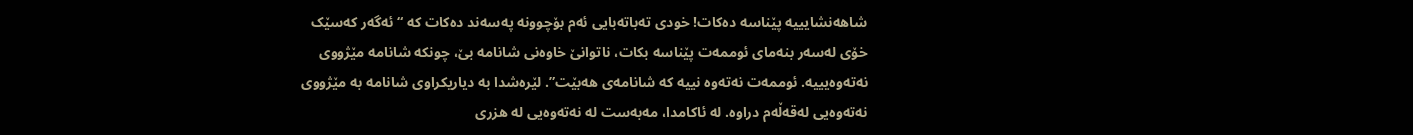شاهەنشایییە پێناسە دەکات! خودی تەباتەبایی ئەم بۆچوونە پەسەند دەکات کە “ئەگەر کەسێک خۆی لەسەر بنەمای ئوممەت پێناسە بکات، ناتوانێ خاوەنی شانامە بێ، چونکە شانامە مێژووی نەتەوەیییە. ئوممەت نەتەوە نییە کە شانامەی هەبێت”. لێرەشدا بە دیاریکراوی شانامە بە مێژووی نەتەوەیی لەقەڵەم دراوە. لە ئاکامدا، مەبەست لە نەتەوەیی لە هزری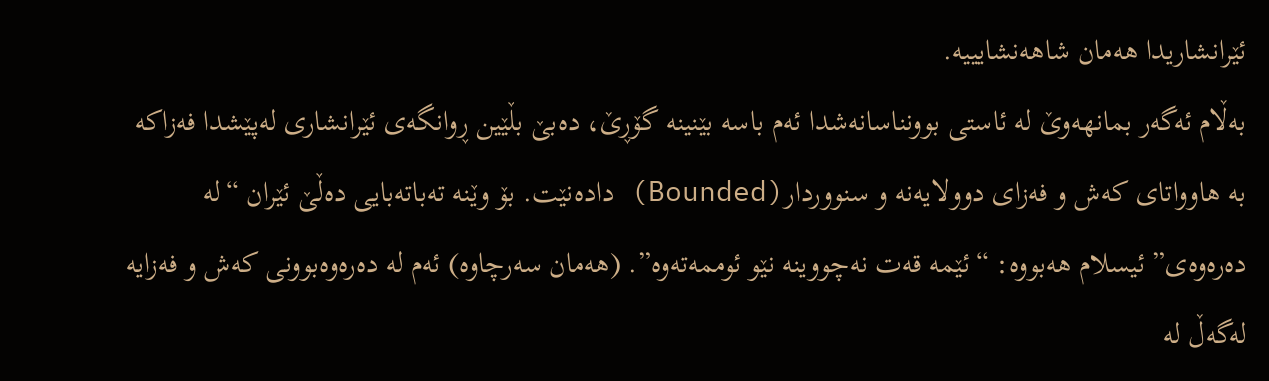ئێرانشاریدا هەمان شاهەنشایییە.
بەڵام ئەگەر بمانهەوێ لە ئاستی بوونناسانەشدا ئەم باسە بێنینە گۆڕێ، دەبێ بڵێین ڕوانگەی ئێرانشاری لەپێشدا فەزاکە بە هاوواتای کەش و فەزای دوولایەنە و سنووردار(Bounded) دادەنێت. بۆ وێنە تەباتەبایی دەڵێ ئێران “لە دەرەوەی” ئیسلام هەبووە: “ئێمە قەت نەچووینە نێو ئوممەتەوە”. (هەمان سەرچاوە) ئەم لە دەرەوەبوونی کەش و فەزایە لەگەڵ لە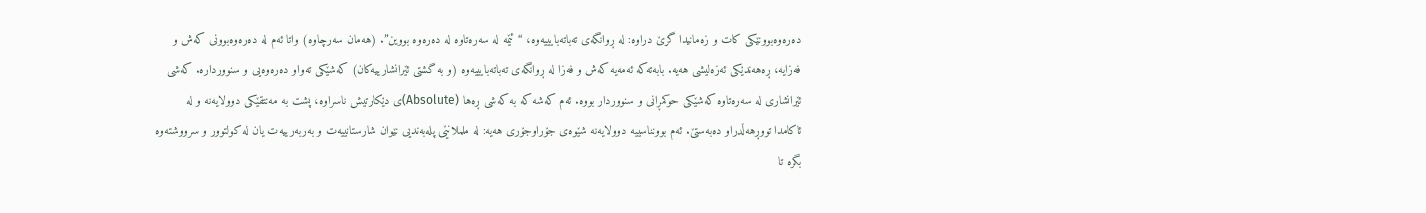دەرەوەبوونێکی کات و زەمانیدا گرێ دراوە: لە ڕوانگەی تەباتەبایییەوە، “ئێمە لە سەرەتاوە لە دەرەوە بووین”. (هەمان سەرچاوە) واتا ئەم لە دەرەوەبوونی کەش و فەزایە، ڕەهەندێکی ئەزەلیشی هەیە. بابەتەکە ئەمەیە کەش و فەزا لە ڕوانگەی تەباتەبایییەوە (و بە گشتی ئێرانشارییەکان) کەشێکی تەواو دەرەوەیی و سنووردارە. کەشی ئێرانشاری لە سەرەتاوە کەشێکی حوکمڕانی و سنووردار بووە. ئەم کەشە کە بە کەشی ڕەها (Absolute)ی دێکارتیش ناسراوە، پشت بە مەنتقێکی دوولایەنە و لە ئاکامدا تووڕهەڵدراو دەبەستێ. ئەم بوونناسییە دوولایەنە شێوەی جۆراوجۆری هەیە: لە ململانێی پلەبەندیی نێوان شارستانییەت و بەربەرییەت یان لە کولتوور و سرووشتەوە بگرە تا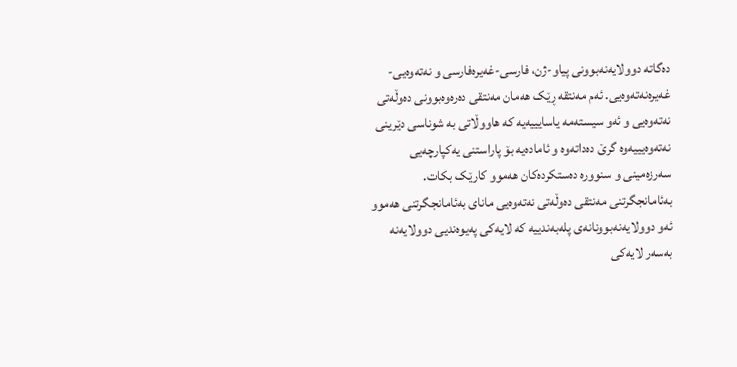دەگاتە دوولایەنەبوونی پیاو-ژن، فارسی-غەیرەفارسی و نەتەوەیی-غەیرەنەتەوەیی. ئەم مەنتقە ڕێک هەمان مەنتقی دەرەوەبوونی دەوڵەتی نەتەوەیی و ئەو سیستەمە یاسایییەیە کە هاووڵاتی بە شوناسی دێرینی نەتەوەیییەوە گرێ دەداتەوە و ئامادەیە بۆ پاراستنی یەکپارچەیی سەرزەمینی و سنوورە دەستکردەکان هەموو کارێک بکات. بەئامانجگرتنی مەنتقی دەوڵەتی نەتەوەیی مانای بەئامانجگرتنی هەموو ئەو دوولایەنەبوونانەی پلەبەندییە کە لایەکی پەیوەندیی دوولایەنە بەسەر لایەکی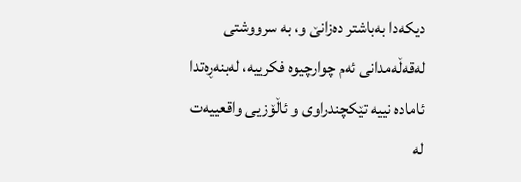دیکەدا بەباشتر دەزانێ و، بە سرووشتی لەقەڵەمدانی ئەم چوارچیوە فکرییە، لەبنەڕەتدا ئامادە نییە تێکچندراوی و ئاڵۆزیی واقعییەت لە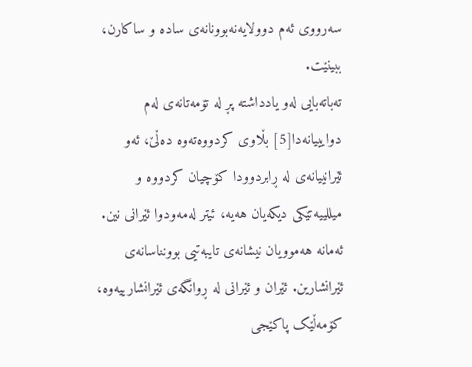سەرووی ئەم دوولایەنەبوونانەی سادە و ساکارن، ببینێت.
تەباتەبایی لەو یادداشتە پڕ لە تۆمەتانەی لەم دوایییانەدا[5] بڵاوی کردووەتەوە دەڵێ، ئەو ئێرانییانەی لە ڕابردوودا کۆچیان کردووە و میللییەتێکی دیکەیان هەیە، ئیتر لەمەودوا ئێرانی نین. ئەمانە هەموویان نیشانەی تایبەتیی بوونناسانەی ئێرانشارین. ئێران و ئێرانی لە ڕوانگەی ئێرانشارییەوە، کۆمەڵێک پاکێجی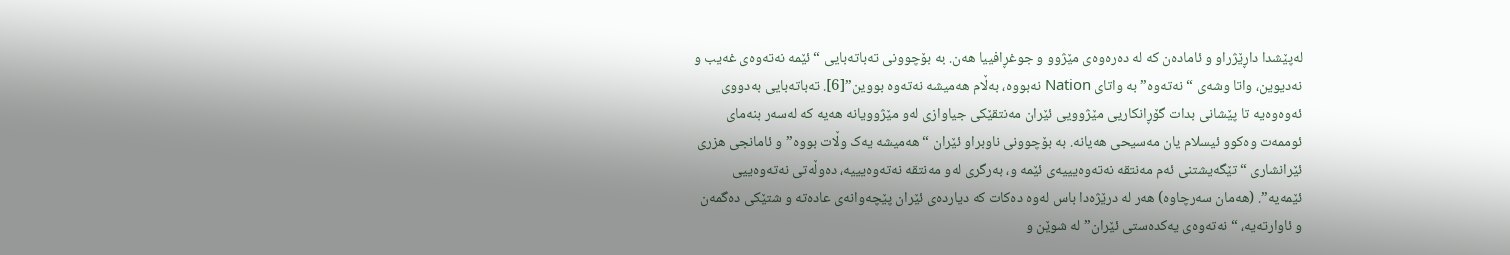لەپێشدا داڕێژراو و ئامادەن کە لە دەرەوەی مێژوو و جوغڕافییا هەن. بە بۆچوونی تەباتەبایی “ئێمە نەتەوەی غەیب و نەدیوین، واتا وشەی “نەتەوە” بە واتای Nation نەبووە، بەڵام هەمیشە نەتەوە بووین”[6]. تەباتەبایی بەدووی ئەوەوەیە تا پێشانی بدات گۆڕانکاریی مێژوویی ئێران مەنتقێکی جیاوازی لەو مێژوویانە هەیە کە لەسەر بنەمای ئوممەت وەکوو ئیسلام یان مەسیحی هەیانە. بە بۆچوونی ناوبراو ئێران “هەمیشە یەک وڵات بووە” و ئامانجی هزری ئێرانشاری “تێگەیشتنی ئەم مەنتقە نەتەوەیییەی ئێمە و، بەرگری لەو مەنتقە نەتەوەیییە، دەوڵەتی نەتەوەییی ئێمەیە”. (هەمان سەرچاوە) هەر لە درێژەدا باس لەوە دەکات کە دیاردەی ئێران پێچەوانەی عادەتە و شتێکی دەگمەن و ئاوارتەیە، “نەتەوەی یەکدەستی ئێران” لە شوێن و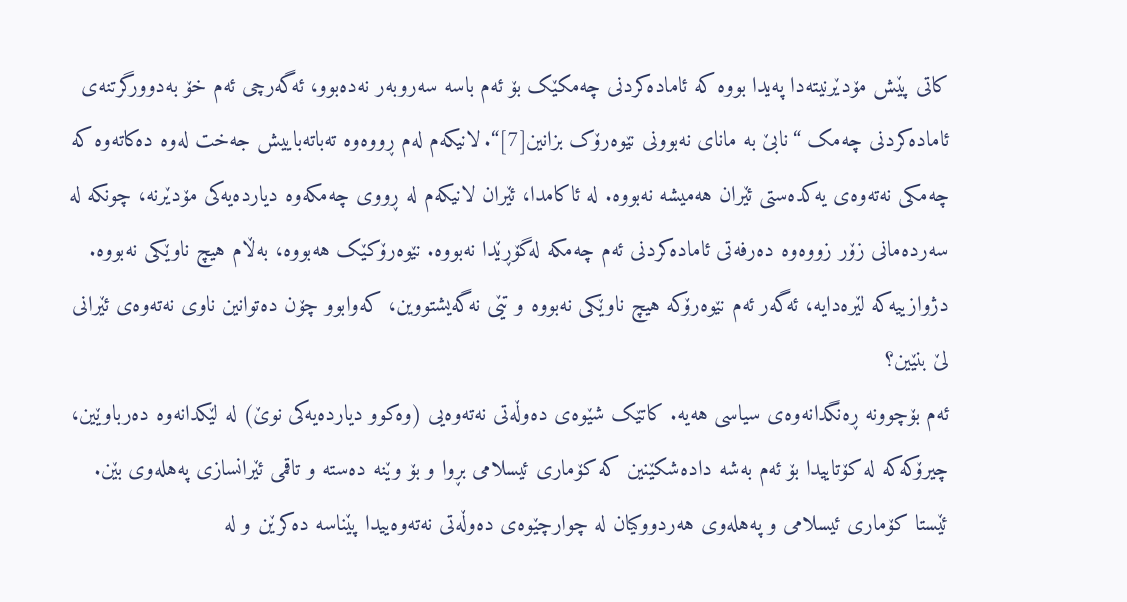کاتی پێش مۆدێرنیتەدا پەیدا بووە کە ئامادەکردنی چەمکێک بۆ ئەم باسە سەروبەر نەدەبوو، ئەگەرچی ئەم خۆ بەدوورگرتنەی ئامادەکردنی چەمک “نابێ بە مانای نەبوونی نێوەرۆک بزانین[7]“. لانیکەم لەم ڕووەوە تەباتەباییش جەخت لەوە دەکاتەوە کە چەمکی نەتەوەی یەکدەستی ئێران هەمیشە نەبووە. لە ئاکامدا، ئێران لانیکەم لە ڕووی چەمکەوە دیاردەیەکی مۆدێرنە، چونکە لە سەردەمانی زۆر زووەوە دەرفەتی ئامادەکردنی ئەم چەمکە لەگۆڕێدا نەبووە. نێوەرۆکێک هەبووە، بەڵام هیچ ناوێکی نەبووە. دژوازییەکە لێرەدایە، ئەگەر ئەم نێوەرۆکە هیچ ناوێکی نەبووە و تێی نەگەیشتووین، کەوابوو چۆن دەتوانین ناوی نەتەوەی ئێرانی لێ بنێین؟
ئەم بۆچوونە ڕەنگدانەوەی سیاسی هەیە. کاتێک شێوەی دەوڵەتی نەتەوەیی (وەکوو دیاردەیەکی نوێ) لە لێکدانەوە دەرباوێین، چیرۆکەکە لە کۆتاییدا بۆ ئەم بەشە دادەشکێنین کە کۆماری ئیسلامی بڕوا و بۆ وێنە دەستە و تاقمی ئێرانسازی پەهلەوی بێن. ئێستا کۆماری ئیسلامی و پەهلەوی هەردووکیان لە چوارچێوەی دەوڵەتی نەتەوەییدا پێناسە دەکرێن و لە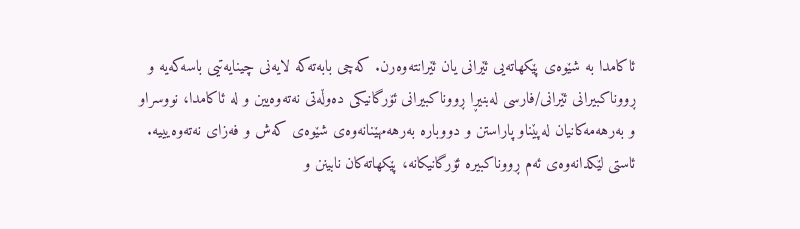ئاکامدا بە شێوەی پێکهاتەیی ئێرانی یان ئێرانتەوەرن. کەچی بابەتەکە لایەنی چینایەتیی باسەکەیە و ڕووناکبیرانی ئێرانی/فارسی لەبنیڕا ڕووناکبیرانی ئۆرگانیکی دەوڵەتی نەتەوەیین و لە ئاکامدا، نووسراو و بەرهەمەکانیان لەپێناو پاراستن و دووبارە بەرهەمهێنانەوەی شێوەی کەش و فەزای نەتەوەیییە. ئاستی لێکدانەوەی ئەم ڕووناکبیرە ئۆرگانیکانە، پێکهاتەکان نابینن و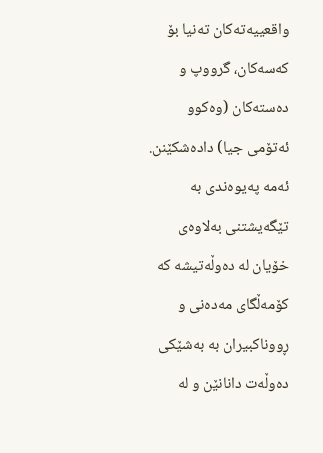واقعییەتەکان تەنیا بۆ کەسەکان، گرووپ و دەستەکان (وەکوو ئەتۆمی جیا) دادەشکێنن. ئەمە پەیوەندی بە تێگەیشتنی بەلاوەی خۆیان لە دەوڵەتیشە کە کۆمەڵگای مەدەنی و ڕووناکبیران بە بەشێکی دەوڵەت دانانێن و لە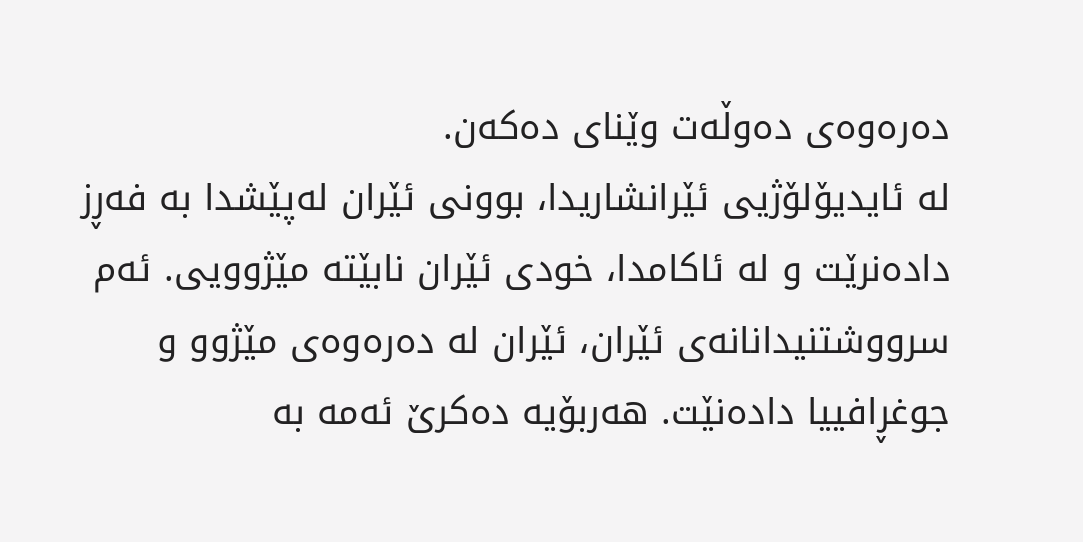دەرەوەی دەوڵەت وێنای دەکەن.
لە ئایدیۆلۆژیی ئێرانشاریدا، بوونی ئێران لەپێشدا بە فەڕز دادەنرێت و لە ئاکامدا، خودی ئێران نابێتە مێژوویی. ئەم سرووشتنیدانانەی ئێران، ئێران لە دەرەوەی مێژوو و جوغڕافییا دادەنێت. هەربۆیە دەکرێ ئەمە بە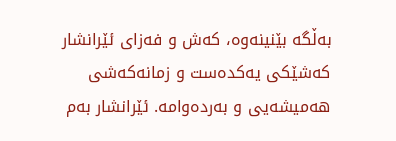بەڵگە بێنینەوە، کەش و فەزای ئێرانشار کەشێکی یەکدەست و زمانەکەشی هەمیشەیی و بەردەوامە. ئێرانشار بەم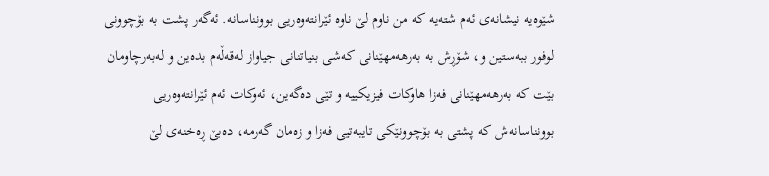شێوەیە نیشانەی ئەم شتەیە کە من ناوم لێ ناوە ئێرانتەوەریی بوونناسانە. ئەگەر پشت بە بۆچوونی لوفور ببەستین و، شۆڕش بە بەرهەمهێنانی کەشی بنیاتنانی جیاواز لەقەڵەم بدەین و لەبەرچاومان بێت کە بەرهەمهێنانی فەزا هاوکات فیزیکییە و تێی دەگەین، ئەوکات ئەم ئێرانتەوەریی بوونناسانەش کە پشتی بە بۆچوونێکی تایبەتیی فەزا و زەمان گەرمە، دەبێ ڕەخنەی لێ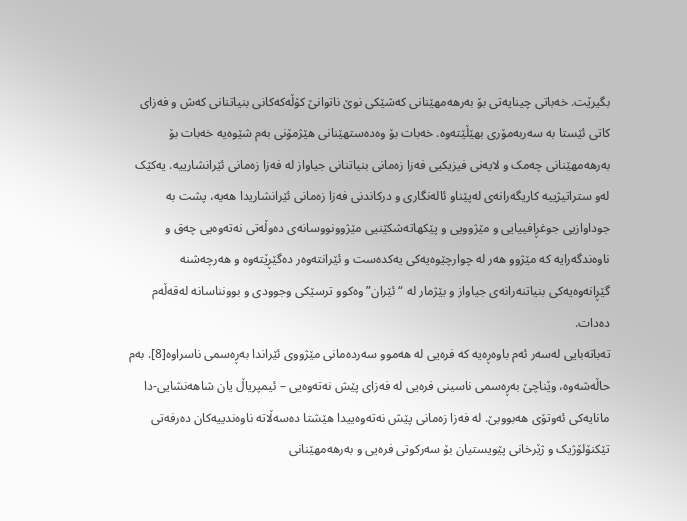بگیرێت. خەباتی چینایەتی بۆ بەرهەمهێنانی کەشێکی نوێ ناتوانێ کۆڵەکەکانی بنیاتنانی کەش و فەزای کاتی ئێستا بە سەربەمۆری بهێڵێتەوە. خەبات بۆ وەدەستهێنانی هێژمۆنی بەم شێوەیە خەبات بۆ بەرهەمهێنانی چەمک و لایەنی فیزیکیی فەزا زەمانی بنیاتنانی جیاواز لە فەزا زەمانی ئێرانشارییە. یەکێک لەو ستراتیژییە کاریگەرانەی لەپێناو ئالەنگاری و درکاندنی فەزا زەمانی ئێرانشاریدا هەیە، پشت بە جوداوازیی جوغڕافییایی و مێژوویی و پێکهاتەشکێنیی مێژوونووسانەی دەوڵەتی نەتەوەیی چەق و ناوەندگەرایە کە مێژوو هەر لە چوارچێوەیەکی یەکدەست و ئێرانتەوەر دەگێڕێتەوە و هەرچەشنە گێڕانەوەیەکی بنیاتنەرانەی جیاواز و بێژمار لە “ئێران” وەکوو ترسێکی وجوودی و بوونناسانە لەقەڵەم دەدات.
تەباتەبایی لەسەر ئەم باوەڕەیە کە فرەیی لە هەموو سەردەمانی مێژووی ئێراندا بەڕەسمی ناسراوە[8]. بەم حاڵەشەوە، وێناچێ بەڕەسمی ناسینی فرەیی لە فەزای پێش نەتەوەیی – ئیمپریاڵ یان شاهەنشایی-دا مانایەکی ئەوتۆی هەبووبێ. لە فەزا زەمانی پێش نەتەوەییدا هێشتا دەسەڵاتە ناوەندییەکان دەرفەتی تێکنۆلۆژیک و ژێرخانی پێویستیان بۆ سەرکوتی فرەیی و بەرهەمهێنانی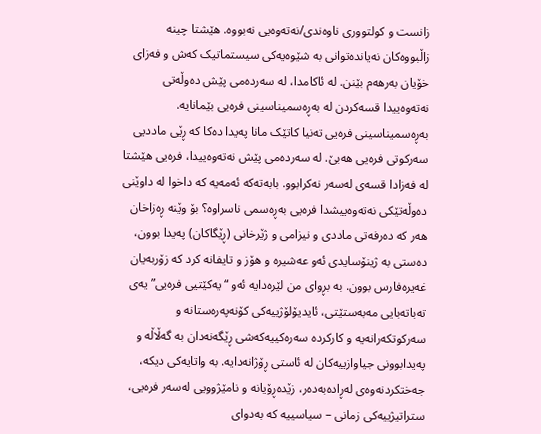زانست و کولتووری ناوەندی/نەتەوەیی نەبووە. هێشتا چینە زاڵبووەکان نەیاندەتوانی بە شێوەیەکی سیستماتیک کەش و فەزای خۆیان بەرهەم بێنن. لە ئاکامدا، لە سەردەمی پێش دەوڵەتی نەتەوەییدا قسەکردن لە بەڕەسمیناسینی فرەیی بێمانایە. بەڕەسمیناسینی فرەیی تەنیا کاتێک مانا پەیدا دەکا کە ڕێی ماددیی سەرکوتی فرەیی هەبێ. لە سەردەمی پێش نەتەوەییدا، فرەیی هێشتا لە فەزادا قسەی لەسەر نەکرابوو. بابەتەکە ئەمەیە کە داخوا لە داوێنی دەوڵەتێکی نەتەوەییشدا فرەیی بەڕەسمی ناسراوە؟ بۆ وێنە ڕەزاخان هەر کە دەرفەتی ماددی و نیزامی و ژێرخانی (ڕێگاکان) پەیدا بوون، دەستی بە ژینۆسایدی ئەو عەشیرە و هۆز و تایفانە کرد کە زۆربەیان غەیرەفارس بوون. بە بڕوای من لێرەدایە ئەو “یەکێتیی فرەیی”یەی تەباتەبایی مەبەستێتی، ئایدیۆلۆژییەکی کۆنەپەرەستانە و سەرکوتکەرانەیە و کارکردە سەرەکییەکەشی ڕێگەنەدان بە گەڵاڵە و پەیدابوونی جیاوازییەکان لە ئاستی ڕۆژانەدایە. بە واتایەکی دیکە، جەختکردنەوەی لەڕادەبەدەر، زێدەڕۆیانە و نامێژوویی لەسەر فرەیی، ستراتیژییەکی زمانی – سیاسییە کە بەدوای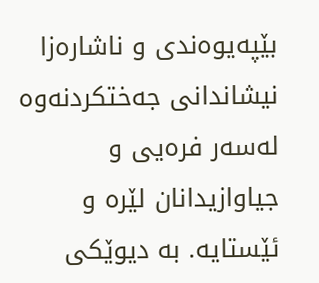بێپەیوەندی و ناشارەزا نیشاندانی جەختکردنەوە لەسەر فرەیی و جیاوازیدانان لێرە و ئێستایە. بە دیوێکی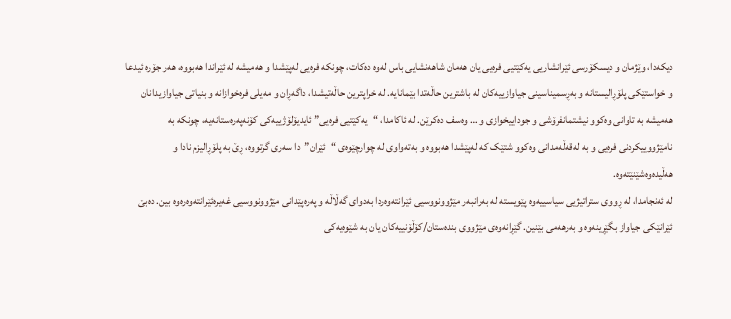دیکەدا، وێژمان و دیسکۆرسی ئێرانشاریی یەکێتیی فرەیی یان هەمان شاهەنشایی باس لەوە دەکات، چونکە فرەیی لەپێشدا و هەمیشە لە ئێراندا هەبووە، هەر جۆرە ئیدعا و خواستێکی پلۆڕالیستانە و بەڕسمیناسینی جیاوازییەکان لە باشترین حاڵەتدا بێمانایە. لە خراپترین حاڵەتیشدا، داگەڕان و مەیلی فرەخوازانە و بنیاتی جیاوازیدانان هەمیشە بە تاوانی وەکوو نیشتمانفرۆشی و جوداییخوازی و … وەسف دەکرێن. لە ئاکامدا، “یەکێتیی فرەیی” ئایدیۆلۆژییەکی کۆنەپەرەستانەیە، چونکە بە نامێژووییکردنی فرەیی و بە لەقەڵەمدانی وەکوو شتێک کە لەپێشدا هەبووە و بەتەواوی لە چوارچێوەی “ئێران”دا سەری گرتووە، ڕێ بە پلۆڕالیزم نادا و هەڵیدەوەشێنێتەوە.
لە ئەنجامدا، لە ڕووی ستراتیژیی سیاسییەوە پێویستە لە بەرانبەر مێژوونووسیی ئێرانتەوەردا بەدوای گەڵاڵە و پەرەپێدانی مێژوونووسیی غەیرەئێرانتەوەرەوە بین. دەبێ ئێرانێکی جیاواز بگێڕینەوە و بەرهەمی بێنین. گێڕانەوەی مێژووی بندەستان/کۆڵۆنییەکان یان بە شێوەیەکی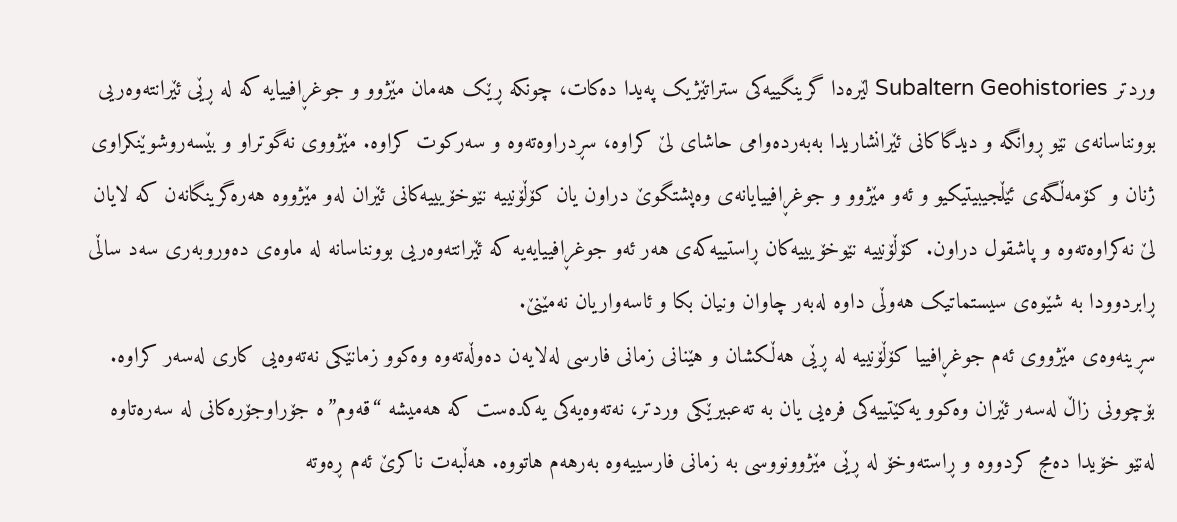وردتر Subaltern Geohistories لێرەدا گرینگییەکی ستراتێژیک پەیدا دەکات، چونکە ڕێک هەمان مێژوو و جوغڕافییایە کە لە ڕێی ئێرانتەوەریی بوونناسانەی نێو ڕوانگە و دیدگاکانی ئێرانشاریدا بەبەردەوامی حاشای لێ کراوە، سڕدراوەتەوە و سەرکوت کراوە. مێژووی نەگوتراو و بێسەروشوێنکراوی ژنان و کۆمەڵگەی ئێڵجیبیتیکیو و ئەو مێژوو و جوغڕافییایانەی وەپشتگوێ دراون یان کۆڵۆنییە نێوخۆیییەکانی ئێران لەو مێژووە هەرەگرینگانەن کە لایان لێ نەکراوەتەوە و پاشقول دراون. کۆڵۆنییە نێوخۆیییەکان ڕاستییەکەی هەر ئەو جوغڕافییایەیە کە ئێرانتەوەریی بوونناسانە لە ماوەی دەوروبەری سەد ساڵی ڕابردوودا بە شێوەی سیستماتیک هەوڵی داوە لەبەر چاوان ونیان بکا و ئاسەواریان نەمێنێ.
سڕینەوەی مێژووی ئەم جوغڕافییا کۆڵۆنییە لە ڕێی هەڵکشان و هێنانی زمانی فارسی لەلایەن دەوڵەتەوە وەکوو زمانێکی نەتەوەیی کاری لەسەر کراوە. بۆچوونی زاڵ لەسەر ئێران وەکوو یەکێتییەکی فرەیی یان بە تەعبیرێکی وردتر، نەتەوەیەکی یەکدەست کە هەمیشە “قەوم”ە جۆراوجۆرەکانی لە سەرەتاوە لەنێو خۆیدا دەمج کردووە و ڕاستەوخۆ لە ڕێی مێژوونووسی بە زمانی فارسییەوە بەرهەم هاتووە. هەڵبەت ناکرێ ئەم ڕەوتە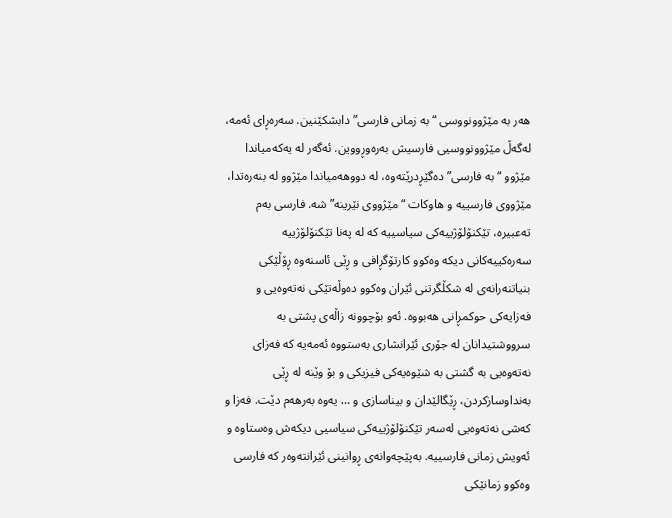هەر بە مێژوونووسی “بە زمانی فارسی” دابشکێنین. سەرەڕای ئەمە، لەگەڵ مێژوونووسیی فارسیش بەرەوڕووین. ئەگەر لە یەکەمیاندا مێژوو “بە فارسی” دەگێڕدرێتەوە، لە دووهەمیاندا مێژوو لە بنەرەتدا، مێژووی فارسییە و هاوکات “مێژووی نێرینە”شە. فارسی بەم تەعبیرە، تێکنۆلۆژییەکی سیاسییە کە لە پەنا تێکنۆلۆژییە سەرەکییەکانی دیکە وەکوو کارتۆگڕافی و ڕێی ئاسنەوە ڕۆڵێکی بنیاتنەرانەی لە شکڵگرتنی ئێران وەکوو دەوڵەتێکی نەتەوەیی و فەزایەکی حوکمڕانی هەبووە. ئەو بۆچوونە زاڵەی پشتی بە سرووشتیدانان لە جۆری ئێرانشاری بەستووە ئەمەیە کە فەزای نەتەوەیی بە گشتی بە شێوەیەکی فیزیکی و بۆ وێنە لە ڕێی بەنداوسازکردن، ڕێگالێدان و بیناسازی و … یەوە بەرهەم دێت. فەزا و کەشی نەتەوەیی لەسەر تێکنۆلۆژییەکی سیاسیی دیکەش وەستاوە و ئەویش زمانی فارسییە. بەپێچەوانەی ڕوانینی ئێرانتەوەر کە فارسی وەکوو زمانێکی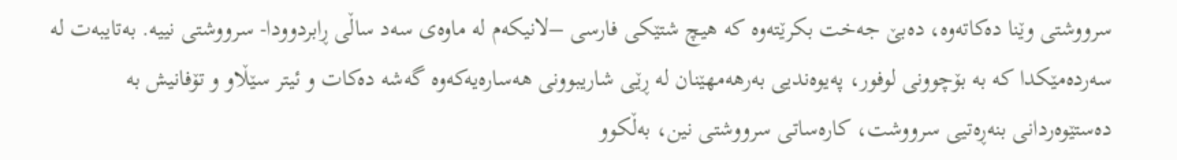سرووشتی وێنا دەکاتەوە، دەبێ جەخت بکرێتەوە کە هیچ شتێکی فارسی –لانیکەم لە ماوەی سەد ساڵی ڕابردوودا- سرووشتی نییە. بەتایبەت لە سەردەمێکدا کە بە بۆچوونی لوفور، پەیوەندیی بەرهەمهێنان لە ڕێی شاریبوونی هەسارەیەکەوە گەشە دەکات و ئیتر سێڵاو و تۆفانیش بە دەستێوەردانی بنەڕەتیی سرووشت، کارەساتی سرووشتی نین، بەڵکوو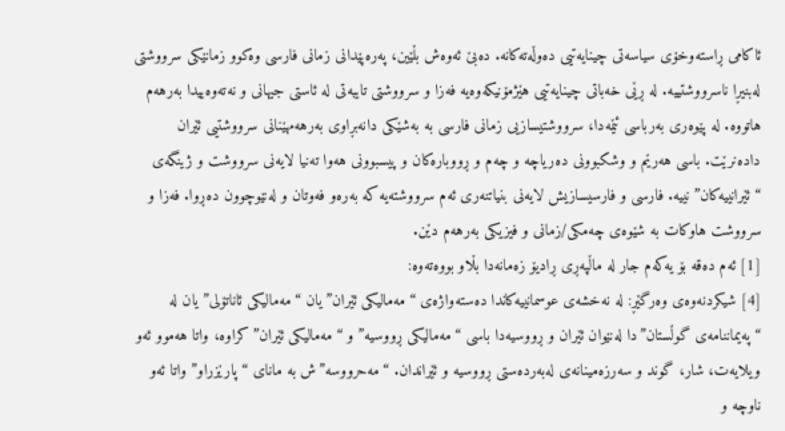ئاکامی ڕاستەوخۆی سیاسەتی چینایەتیی دەوڵەتەکانە. دەبێ ئەوەش بڵێین، پەرەپێدانی زمانی فارسی وەکوو زمانێکی سرووشتی لەبنیڕا ناسرووشتییە. لە ڕێی خەباتی چینایەتیی هێژمۆنیکەوەیە فەزا و سرووشتی تایبەتی لە ئاستی جیهانی و نەتەوەییدا بەرهەم هاتووە. لە پێوەری بەرباسی ئێمەدا، سرووشتیسازیی زمانی فارسی بە بەشێکی دانەبڕاوی بەرهەمهێنانی سرووشتیی ئێران دادەنرێت. باسی هەرێم و وشکبوونی دەریاچە و چەم و ڕووبارەکان و پیسبوونی هەوا تەنیا لایەنی سرووشت و ژینگەی “ئێرانییەکان” نییە. فارسی و فارسیسازیش لایەنی بنیاتنەری ئەم سرووشتەیە کە بەرەو فەوتان و لەنێوچوون دەڕوا. فەزا و سرووشت هاوکات بە شێوەی چەمکی/زمانی و فیزیکی بەرهەم دێن.
[1] ئەم دەقە بۆ یەکەم جار لە ماڵپەڕی ڕادیۆ زەمانەدا بڵاو بووەتەوە:
[4] شیکردنەوەی وەرگێڕ: لە نەخشەی عوسمانییەکاندا دەستەواژەی “مەمالیکی ئێران” یان “مەمالیکی ئاناتۆلی” یان لە “پەیماننامەی گوڵستان”دا لەنێوان ئێران و ڕووسیەدا باسی “مەمالیکی ڕووسیە” و “مەمالیکی ئێران” کراوە، واتا هەموو ئەو ویلایەت، شار، گوند و سەرزەمینانەی لەبەردەستی ڕووسیە و ئێراندان. “مەحرووسە”ش بە مانای “پارێزراو” واتا ئەو ناوچە و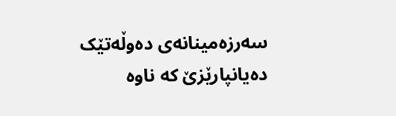سەرزەمینانەی دەوڵەتێک دەیانپارێزێ کە ناوە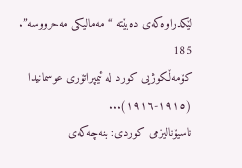لێکدراوەکەی دەبێتە “مەمالیکی مەحرووسە”.
185
کۆمەڵکوژیی کورد لە ئیمپراتۆری عوسمانیدا (١٩١٥-١٩١٦)...
ناسیۆنالیزمی کوردی: بنەچەکەی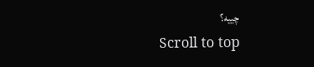چییە؟
Scroll to top